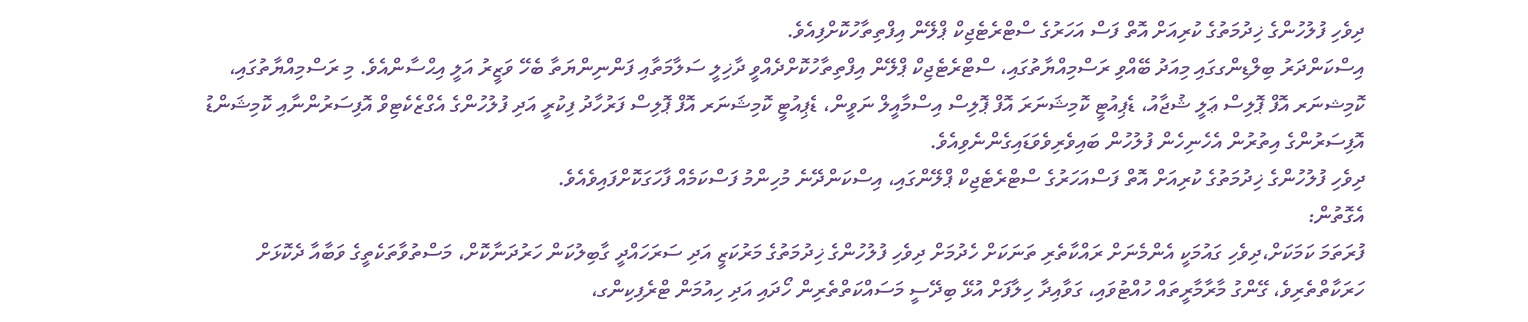ދިވެހި ފުލުހުންގެ ޚިދުމަތުގެ ކުރިއަށް އޮތް ފަސް އަހަރުގެ ސްޓްރެޓެޖިކް ޕްލޭން އިފްތިތާހުކޮށްފިއެވެ.
އިސްކަންދަރު ބިލްޑިންގގައި މިއަދު ބޭއްވި ރަސްމިއްޔާތުގައި، ސްޓްރެޓެޖިކް ޕްލޭން އިފްތިތާހުކޮށްދެއްވީ ދާޚިލީ ސަލާމަތާއި ފަންނިންޔަތާ ބެހޭ ވަޒީރު އަލީ އިޙްސާންއެވެ. މި ރަސްމިއްޔާތުގައި، ކޮމިޝނަރ އޮފް ޕޮލިސް ޢަލީ ޝުޖާއު، ޑެޕިއުޓީ ކޮމިޝަނަރަ އޮފް ޕޮލިސް އިސްމާއީލް ނަވީން، ޑެޕިއުޓީ ކޮމިޝަނަރ އޮފް ޕޮލިސް ފަރުހާދު ފިކުރީ އަދި ފުލުހުންގެ އެގްޒެކެޓިވް އޮފިސަރުންނާއި ކޮމިޝަންޑު އޮފިސަރުންގެ އިތުރުން އެހެނިހެން ފުލުހުން ބައިވެރިވެވަޑައިގެންނެވިއެވެ.
ދިވެހި ފުލުހުންގެ ޚިދުމަތުގެ ކުރިއަށް އޮތް ފަސްއަހަރުގެ ސްޓްރެޓެޖިކް ޕްލޭންގައި، އިސްކަންދޭނެ މުހިންމު ފަސްކަމެއް ފާހަގަކޮށްފައިވެއެވެ.
އެގޮތުން:
ފުރަތަމަ ކަމަކަށް،ދިވެހި ގައުމަކީ އެންމެނަށް ރައްކާތެރި ތަނަކަށް ހެދުމަށް ދިވެހި ފުލުހުންގެ ޚިދުމަތުގެ މަރުކަޒީ އަދި ސަރަހައްދީ ގާބިލުކަން ހަރުދަނާކޮށް، މަސްތުވާތަކެތީގެ ވަބާއާ ދެކޮޅަށް ހަރަކާތްތެރިވެ، ގޭންގު މާރާމާރީތައް ހުއްޓުވައި، ގަވާއިދާ ހިލާފަށް އުޅޭ ބިދޭސީ މަސައްކަތްތެރިން ހޯދައި އަދި ހިއުމަން ޓްރެފިކިންގ،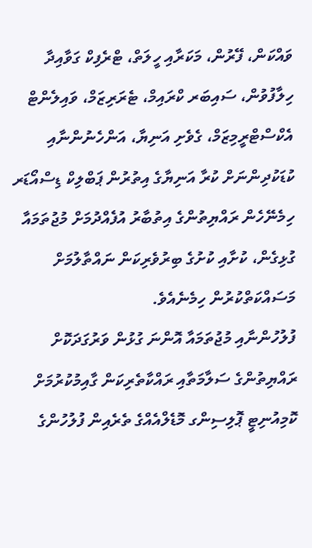ވައްކަން، ފޭރުން، މަކަރާއި ހީލަތް، ޓްރެފިކް ގަވާއިދާ ހިލާފުވުން، ސައިބަރ ކްރައިމް، ޓެރަރިޒަމް، ވައިލެންޓް އެކްސްޓްރީމިޒަމް، ގެވެށި އަނިޔާ، އަންހެނުންނާއި ކުޑަކުދިންނަށް ކުރާ އަނިޔާގެ އިތުރުން ޕަބްލިކް ޑިސްއޯޑަރ ހިމެނޭހެން ރައްޔިތުންގެ އިތުބާރު އުފެއްދުމަށް މުޖުތަމައާ ގުޅިގެން، ކުށާއި ކުށުގެ ބިރުވެރިކަން ނައްތާލުމަށް މަސައްކަތްކުރުން ހިމެނެއެވެ.
ފުލުހުންނާއި މުޖުތަމައާ އޮންނަ ގުޅުން ވަރުގަދަކޮށް ރައްޔިތުންގެ ސަލާމަތާއި ރައްކާތެރިކަން ގާއިމުކުރުމަށް ކޮމިއުނިޓީ ޕޮލިސިންގ މޮޑެލްއެއްގެ ތެރެއިން ފުލުހުންގެ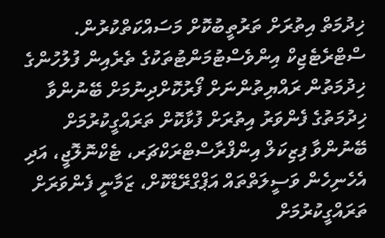ޚިދުމަތް އިތުރަށް ތަރުތީބުކޮށް މަސައްކަތްކުރުން.
ސްޓްރެޓެޖިކް އިންވެސްޓުމަންޓުތަކުގެ ތެރެއިން ފުލުހުންގެ ޚިދުމަތުން ރައްޔިތުންނަށް ފޯރުކޮށްދިނުމަށް ބޭނުންވާ ޚިދުމަތުގެ ފެންވަރު އިތުރަށް ފުޅާކޮށް ތަރައްގީކުރުމަށް ބޭނުންވާ ފިޒިކަލް އިންފްރާސްޓްރަކްޗަރ، ޓެކްނޮލޮޖީ، އަދި އެހެނިހެން ވަސީލަތްތައް އަޕްގްރޭޑްކޮށް، ޒަމާނީ ފެންވަރަށް ތަރައްގީކުރުމަށް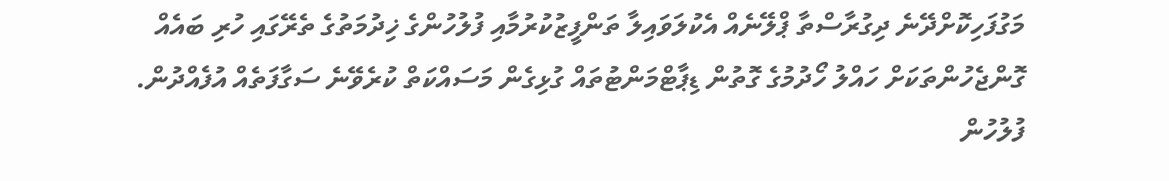މަގުފަހިކޮށްދޭނެ ދިގުރާސްތާ ޕްލޭނެއް އެކުލަވައިލާ ތަންފީޒުކުރުމާއި ފުލުހުންގެ ޚިދުމަތުގެ ތެރޭގައި ހުރި ބައެއް ގޮންޖެހުންތަކަށް ހައްލު ހޯދުމުގެ ގޮތުން ޑިޕާޓްމަންޓުތައް ގުޅިގެން މަސައްކަތް ކުރެވޭނެ ސަގާފަތެއް އުފެއްދުން.
ފުލުހުން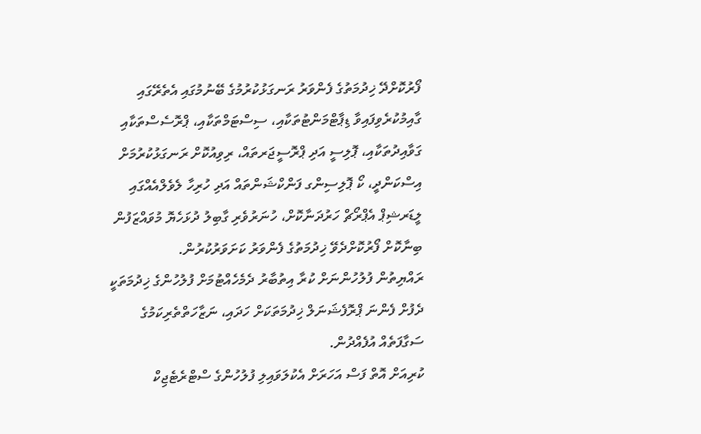ފޯރުކޮށްދޭ ޚިދުމަތުގެ ފެންވަރު ރަނގަޅުކުރުމުގެ ބޭނުމުގައި އެތެރޭގައި ގާއިމުކުރެވިފައިވާ ޑިޕާޓްމަންޓުތަކާއި، ސިސްޓަމްތަކާއި، ޕްރޮސެސްތަކާއި ގަވާއިދުތަކާއި، ޕޮލިސީ އަދި ޕްރޮސީޖަރތައް، ރިވިއުކޮށް ރަނގަޅުކުރުމަށް އިސްކަންދީ، ކޯ ޕޮލިސިންގ ފަންކްޝަންތައް އަދި ހުރިހާ ލެވެލްއެއްގައި ލީޑަރޝިޕް އެޕްރޯޗް ހަރުދަނާކޮށް، ހުނަރުވެރި ގާބިލު ދުޅަހެޔޮ މުވައްޒަފުން ބިނާކޮށް ފޯރުކޮށްދެވޭ ޚިދުމަތުގެ ފެންވަރު ކަށަވަރުކުރުން.
ރައްޔިތުން ފުލުހުންނަށް ކުރާ އިތުބާރު ދެމެހެއްޓުމަށް ފުލުހުންގެ ޚިދުމަތަކީ ދެފުށް ފެންނަ ޕްރޮފެޝަނަލް ޚިދުމަތަކަށް ހަދައި، ނަޒާހަތްތެރިކަމުގެ ސަގާފަތެއް އުފެއްދުން.
ކުރިއަށް އޮތް ފަސް އަހަރަށް އެކުލަވައިލި ފުލުހުންގެ ސްޓްރެޓެޖިކް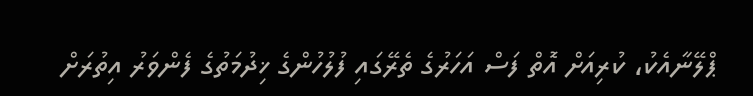ޕްލޭނާއެކު، ކުރިއަށް އޮތް ފަސް އަހަރުގެ ތެރޭގައި ފުލުހުންގެ ޚިދުމަތުގެ ފެންވަރު އިތުރަށް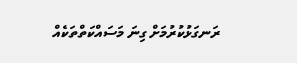ރަނގަޅުކުރުމަށް ގިނަ މަސައްކަތްތަކެއް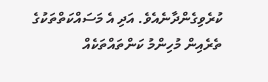ކުރެވިގެންދާނެއެވެ. އަދި އެ މަސައްކަތްތަކުގެ ތެރެއިން މުހިންމު ކަންތައްތަކެއް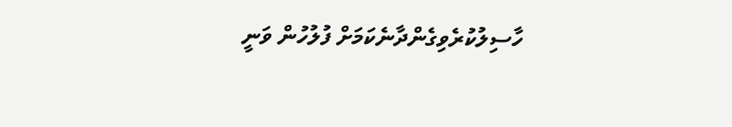ހާސިލުކުރެވިގެންދާނެކަމަށް ފުލުހުން ވަނީ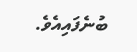ބުނެފައިއެވެ.